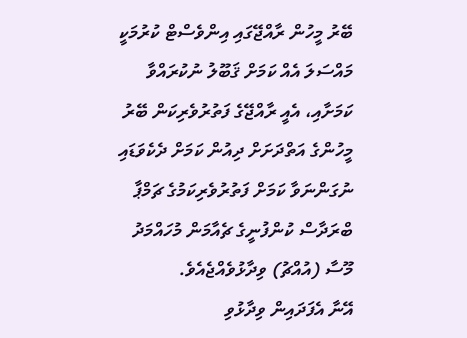ބޭރު މީހުން ރާއްޖޭގައި އިންވެސްޓް ކުރުމަކީ މައްސަލަ އެއް ކަމަށް ޤަބޫލު ނުކުރައްވާ ކަމަށާއި، އެއީ ރާއްޖޭގެ ފަތުރުވެރިކަން ބޭރު މީހުންގެ އަތްދަށަށް ދިއުން ކަމަށް ދެކެވަޑައި ނުގަންނަވާ ކަމަށް ފަތުރުވެރިކަމުގެ ޗަމްޕާ ބްރަދާސް ކުންފުނީގެ ޗެއާމަން މުހައްމަދު މޫސާ (އުއްޗު) ވިދާޅުވެއްޖެއެވެ.
އޭނާ އެފަދައިން ވިދާޅުވި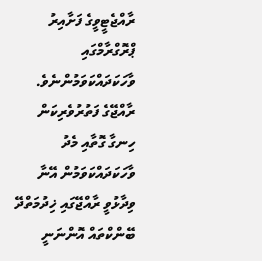ރާއްޖެޓީވީގެ ފަށާއިރު ޕްރޮގްރާމްގައި ވާހަކަދައްކަވަމުންނެވެ.
ރާއްޖޭގެ ފަތުރުވެރިކަން ހިނގާ ގޮތާއި މެދު ވާހަކަދައްކަވަމުން އޭނާ ވިދާޅުވީ ރާއްޖޭގައި ޚިދުމަތްދޭ ބޭންކްތައް އޮންނަނީ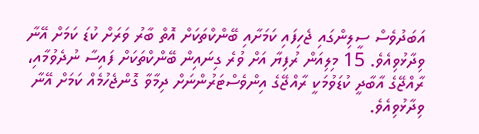އަބަދުވެސް ސީލިންގައި ޖެހިފައި ކަމަށާއި ބޭންކްތަކަށް އޮތް ބާރު ވަރަށް ކުޑަ ކަމަށް އޭނާ ވިދާޅުވިއެވެ. 15 މިލިއަން ރުފިޔާ އަށް ވުރެ ގިނައިން ބޭންކްތަކަށް ފައިސާ ނުދެވުމާއި، ރާއްޖޭގެ އާބާދީ ކުޑަވުމަކީ ރާއްޖޭގެ އިންވެސްޓަރުންނަށް ދިމާވާ ގޮންޖެހުމެއް ކަމަށް އޭނާ ވިދާޅުވިއެވެ.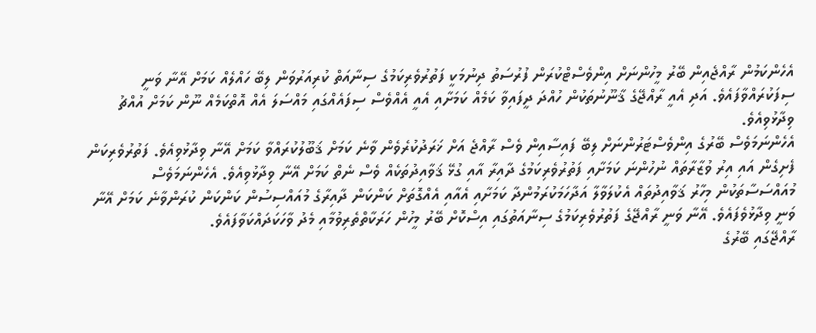އެހެންކަމުން ރާއްޖެއިން ބޭރު މީހުންނަށް އިންވެސްޓްކުރަން ފުރުސަތު ދިނުމަކީ ފަތުރުވެރިކަމުގެ ސިނާއަތް ކުރިއަރުވަން ލިބޭ ހައްލެއް ކަމަށް އޭނާ ވަނީ ސިފަކުރައްވާފައެވެ. އަދި އެއީ ރާއްޖޭގެ ޤާނޫނުތަކުން ހުއްދަ ދީފައިވާ ކަމެއް ކަމަށާއި އެއީ އެއްވެސް ސިފައެއްގައި މައްސަލަ އެއް އޮތްކަމެއް ނޫން ކަމަށް އުއްޗު ވިދާޅުވިއެވެ.
އެހެންނަމަވެސް ބޭރުގެ އިންވެސްޓަރުންނަށް ލިބޭ ފައިސާއިން ވެސް ރާއްޖެ އަށް ޚަރަދުކުރެވެން ވާނެ ކަމަށް ޤަބޫލުކުރައްވާ ކަމަށް އޭނާ ވިދާޅުވިއެވެ. ފަތުރުވެރިކަން ފެށިގެން އައި އިރު ވުޒާރާތައް ނުހުންނަ ކަމަށާއި ފަތުރުވެރިކަމުގެ ދާއިރާ އާއި ގުޅޭ ޤަވާއިދުތަކެއް ވެސް ނެތް ކަމަށް އޭނާ ވިދާޅުވިއެވެ. އެހެންނަމަވެސް މުއައްސަސާތަކުން މިހާރު ޤަވާއިދުތައް އެކުލަވާލާ އަދާހަމަކުރަމުންދާ ކަމަށާއި އެއާއި އެއްގޮތަށް ކަންކަން ދާއިރާގެ މުއައްސިސުން ކަންކަން ކުރަންވާނެ ކަމަށް އޭނާ ވަނީ ވިދާޅުވެފައެވެ. އޭނާ ވަނީ ރާއްޖޭގެ ފަތުރުވެރިކަމުގެ ސިނާއަތުގައި އިސްކޮށް ބޭރު މީހުން ހަރަކާތްތެރިވުމާއި މެދު ވާހަކަދައްކަވާފައެވެ.
ރާއްޖޭގައި ބޭރުގެ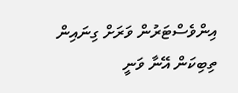އިންވެސްޓަރުން ވަރަށް ގިނައިން ތިބިކަން އޭނާ ވަނީ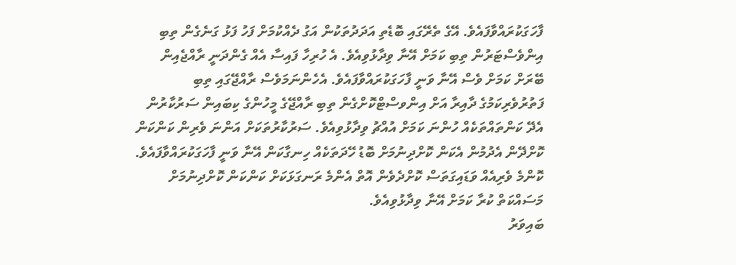ފާހަގަކުރައްވާފައެވެ. އޭގެ ތެރޭގައި ބޮޑެތި އަދަދުތަކުން އަގު ދެއްކުމަށް ފަހު ފަޅު ގަނެގެން ތިބި އިންވެސްޓަރުން ތިބި ކަމަށް އޭނާ ވިދާޅުވިއެވެ. އެ ހުރިހާ ފައިސާ އެއް ގެންދަނީ ރާއްޖެއިން ބޭރަށް ކަމަށް ވެސް އޭނާ ވަނީ ފާހަގަކުރައްވާފައެވެ. އެހެންނަމަވެސް ރާއްޖޭގައި ތިބި ފަތުރުވެރިކަމުގެ ދާއިރާ އަށް އިންވސްޓްކޮށްގެން ތިބި ރާއްޖޭގެ މީހުންގެ ކިބައިން ސަރުކާރުން އެދޭ ކަންތައްތަކެއް ހުންނަ ކަމަށް އުއްޗު ވިދާޅުވިއެވެ. ސަރުކާރުތަކަށް އަންނަ ވެރިން ކަންކަން ކޮށްދޭން އެދުމުން އެކަން ކޮށްދިނުމަށް ބޮޑު ހޭދަތަކެއް ހިނގާކަން އޭނާ ވަނީ ފާހަގަކުރައްވާފައެވެ. ކޮންމެ ވެރިއެއް ވަޑައިގަތަސް ކޮށްދެވެން އޮތް އެންމެ ރަނގަޅަކަށް ކަންކަން ކޮށްދިނުމަށް މަސައްކަތް ކުރާ ކަމަށް އޭނާ ވިދާޅުވިއެވެ.
ބައިވަރު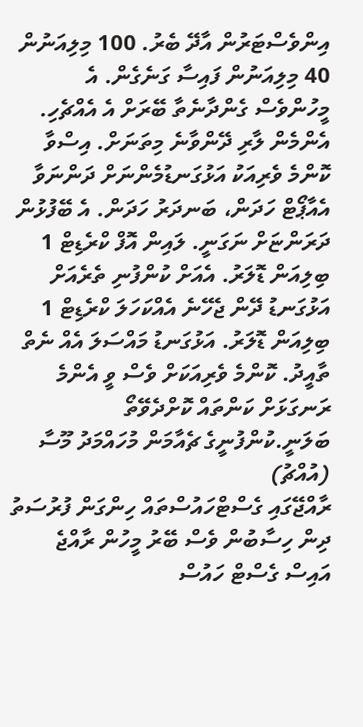އިންވެސްޓަރުން އާދޭ ބެރު. 100 މިލިއަނުން 40 މިލިއަނުން ފައިސާ ގަނެގެން. އެ މީހުންވެސް ގެންދާނެތާ ބޭރަށް އެ އެއްޗެހި. އެންމެން ލާރި ދޭންވާނެ މިތަނަށް. އިސްވާ ކޮންމެ ވެރިއަކު އަޅުގަނޑުމެންނަށް ދަންނަވާ އެއާޕޯޓް ހަދަން، ބަނދަރު ހަދަން. އެ ބޭފުޅުން ދަރަންޏަށް ނަގަނީ. ލައިން އޮފް ކްރެޑިޓް 1 ބިލިއަން ޑޮލަރު. އެއަށް ކުންފުނި ތެރެއަށް އަޅުގަނޑު ދޭން ޖެހޭނެ އެއްކަހަލަ ކްރެޑިޓް 1 ބިލިއަން ޑޮލަރު. އަޅުގަނޑު މައްސަލަ އެއް ނެތް ތާއީދު. ކޮންމެ ވެރިއަކަށް ވެސް ވީ އެންމެ ރަނގަޅަށް ކަންތައް ކޮށްދެވޭތޯ ބަލަނީ.ކުންފުނީގެ ޗެއާމަން މުހައްމަދު މޫސާ (އުއްޗު)
ރާއްޖޭގައި ގެސްޓްހައުސްތައް ހިންގަން ފުރުސަތު ދިން ހިސާބުން ވެސް ބޭރު މީހުން ރާއްޖެ އައިސް ގެސްޓް ހައުސް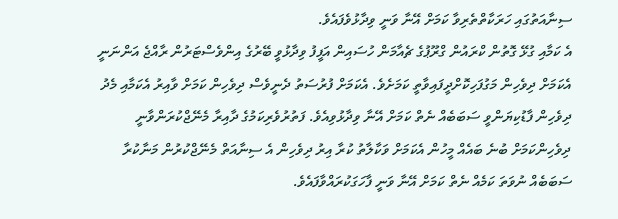ސިނާއަތުގައި ހަރަކާތްތެރިވާ ކަމަށް އޭނާ ވަނީ ވިދާޅުވެފައެވެ.
އެ ކަމާއި ގުޅޭ ގޮތުން ކްރައުން ގްރޫޕުގެ ޗެއާމަން ހުސައިން އަފީފު ވިދާޅުވީ ބޭރުގެ އިންވެސްޓަރުން ރާއްޖެ އަންނަނީ އެކަމަށް ދިވެހިން މަގުފަހިކޮށްދީފައިވާތީ ކަމަށެވެ. އެކަމަށް ފުރުސަތު ދެނީވެސް ދިވެހިން ކަމަށް ވާއިރު އެކަމާއި މެދު ދިވެހިން ފާޑުކިޔަންވީ ސަބަބެއް ނެތް ކަމަށް އޭނާ ވިދާޅުވިއެވެ. ފަތުރުވެރިކަމުގެ ދާއިރާ މެނޭޖްކުރަންވާނީ ދިވެހިންކަމަށް ބުނެ ބައެއް މީހުން އެކަމަށް ވަކާލާތު ކުރާ އިރު ދިވެހިން އެ ސިނާއަތް މެނޭޖްކުރުން މަނާކުރާ ސަބަބެއް ނުވަތަ ކަމެއް ނެތް ކަމަށް އޭނާ ވަނީ ފާހަގަކުރައްވާފައެވެ.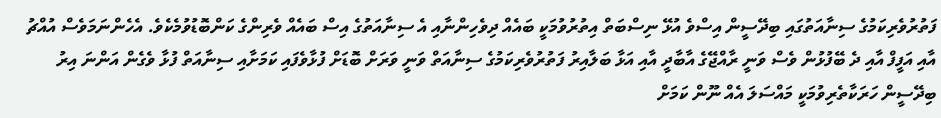ފަތުރުވެރިކަމުގެ ސިނާއަތުގައި ބިދޭސީން އިސްވެ އުޅޭ ނިސްބަތް އިތުރުވުމަކީ ބައެއް ދިވެހިންނާއި އެ ސިނާއަތުގެ އިސް ބައެއް ވެރިންގެ ކަންބޮޑުވުމެކެވެ. އެހެންނަމަވެސް އުއްޗު އާއި އަފީފް އާއި ދެ ބޭފުޅުން ވެސް ވަނީ ރާއްޖޭގެ އާބާދީ އާއި އަޅާ ބަލާއިރު ފަތުރުވެރިކަމުގެ ސިނާއަތް ވަނީ ވަރަށް ބޮޑަށް ފުޅާވެފައި ކަމަށާއި ސިނާއަތް ފުޅާ ވެގެން އަންނަ އިރު ބިދޭސީން ހަރަކާތެރިވުމަކީ މައްސަލަ އެއް ނޫން ކަމަށް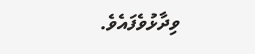ވިދާޅުވެފައެވެ.